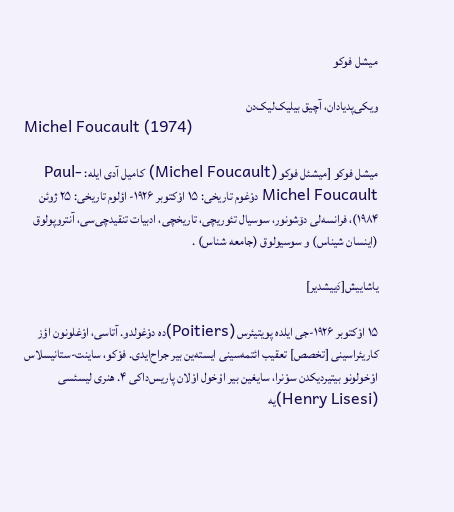میشل فوکو

ویکی‌پدیادان، آچیق بیلیک‌لیک‌دن
Michel Foucault (1974)

میشل فوکو [میشئل فوکو (Michel Foucault) کامیل آدی ایله: Paul-Michel Foucault دوْغوم تاریخی: ۱۵ اوْکتوبر ۱۹۲۶- اؤلوم تاریخی: ۲۵ ژوئن ۱۹۸۴)، فرانسه‌لی دۆشونور، سوسیال تئوریچی، تاریخچی، ادبیات تنقیدچی‌سی، آنتروپولوق (اینسان شیناس) و سوسیولوق (جامعه شناس) .

یاشاییش[دَییشدیر]

۱۵ اوْکتوبر ۱۹۲۶-جی ایلده پویتیئرس (Poitiers)ده دوْغولدو. آتاسی، اوْغلونون اؤز کاریئراسینی [تخصص] تعقیب ائتمه‌سینی ایسته‌ین بیر جراح‌ایدی. فوْکو، ساینت-ستانیسلاس اوْخولونو بیتیردیکدن سوْنرا، سایغین بیر اوْخول اوْلان پاریس‌داکی ۴. هنری لیسئسی (Henry Lisesi)یه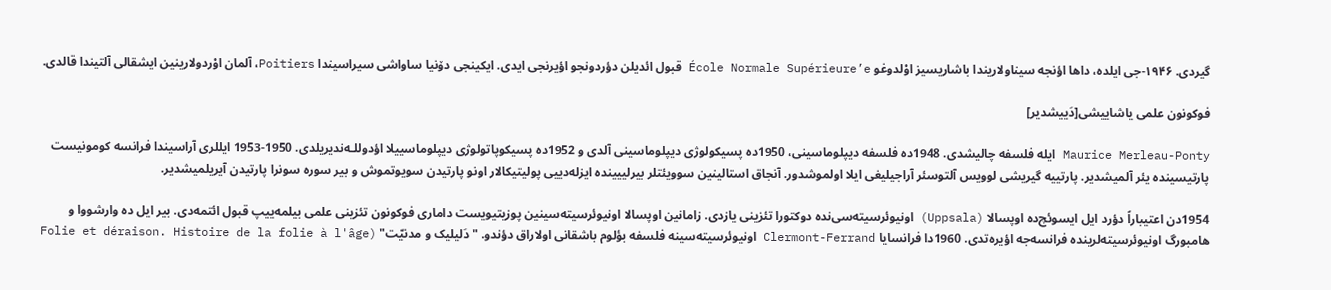گیردی. ۱۹۴۶-جی ایلده، داها اؤنجه سیناولاریندا باشاریسیز اوْلدوغو École Normale Supérieure’e قبول ائدیلن دؤردونجو اؤیرنجی ایدی. ایکینجی دۆنیا ساواشی سیراسیندا Poitiers، آلمان اوْردولارینین ایشقالی آلتیندا قالدی.

فوکونون علمی یاشاییشی[دَییشدیر]

Maurice Merleau-Ponty ایله فلسفه چالیشدی. 1948ده فلسفه دیپلوماسینی، 1950ده پسیکولوژی دیپلوماسینی آلدی و 1952ده پسیکوپاتولوژی دیپلوماسییلا اؤدوللـه‌ندیریلدی. 1950-1953 ایللری آراسیندا فرانسه کومونیست پارتیسینده یئر آلمیشدیر. پارتییه گیریشی لوویس آلتوسئر آراجیلیغی ایلا اولموشدور. آنجاق استالینین سوویئتلر بیرلییینده ایزله‌دییی پولیتیکالار اونو پارتیدن سویوتموش و بیر سوره سونرا پارتیدن آیریلمیشدیر.

1954دن اعتیباراً دؤرد ایل ایسوئچ‌ده اوپسالا (Uppsala) اونیوئرسیته‌سی‌نده دوکتورا تئزینی یازدی. زامانین اوپسالا اونیوئرسیته‌سینین پوزیتیویست داماری فوکونون تئزینی علمی بیلمه‌ییپ قبول ائتمه‌دی. بیر ایل ده وارشووا و هامبورگ اونیوئرسیته‌لرینده فرانسه‌جه اؤیره‌تدی. 1960دا فرانسایا Clermont-Ferrand اونیوئرسیته‌سینه فلسفه بؤلوم باشقانی اولاراق دؤندو. "دَلیلیک و مدنیّت" (Folie et déraison. Histoire de la folie à l'âge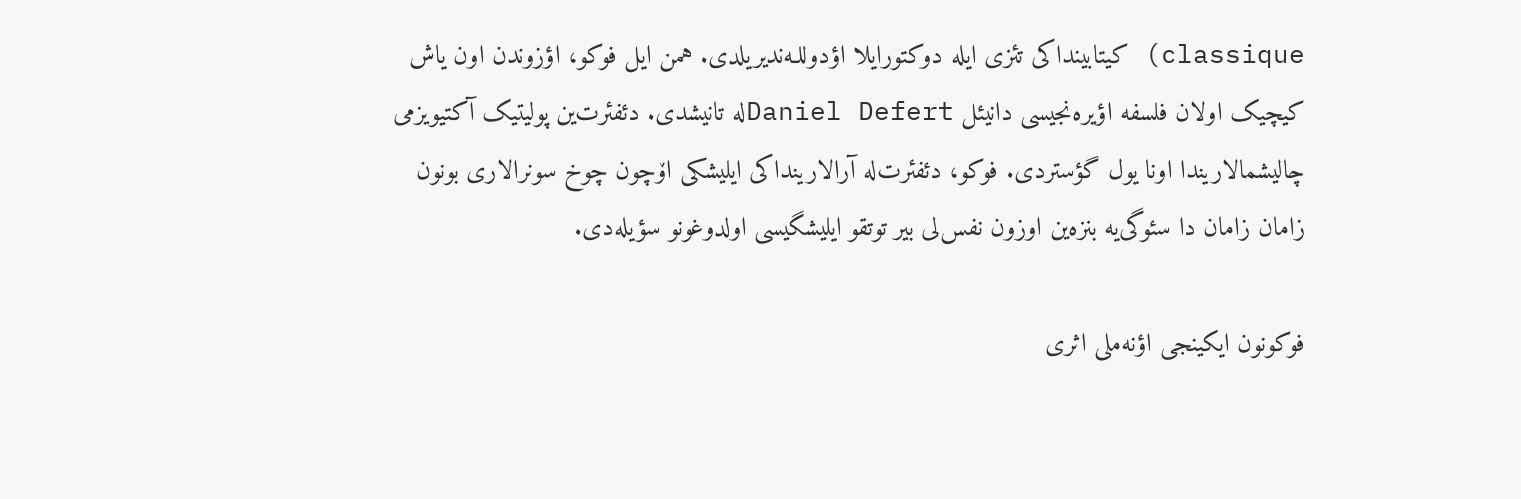classique) کیتابینداکی تئزی ایله دوکتورایلا اؤدوللـه‌ندیریلدی. همن ایل فوکو، اؤزوندن اون یاش کیچیک اولان فلسفه اؤیره‌نجیسی دانیئل Daniel Defertله تانیشدی. دئفئرت‌ین پولیتیک آکتیویزمی چالیشمالاریندا اونا یول گؤستردی. فوکو، دئفئرت‌له آرالارینداکی ایلیشکی اۆچون چوخ سونرالاری بونون زامان زامان دا سئوگی‌یه بنزه‌ین اوزون نفس‌لی بیر توتقو ایلیشگیسی اولدوغونو سؤیله‌دی.

فوکونون ایکینجی اؤنه‌ملی اثری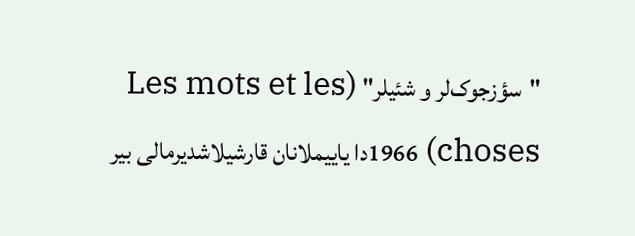"سؤزجوک‌لر و شئیلر" (Les mots et les choses) 1966دا یاییملانان قارشیلاشدیرمالی بیر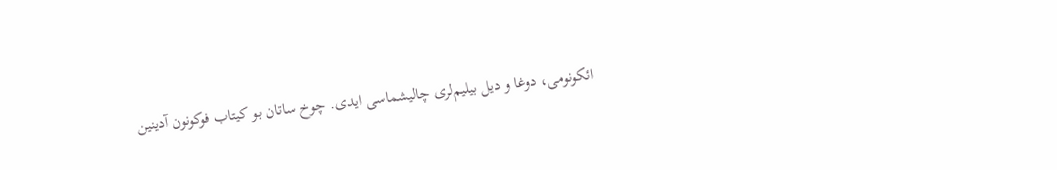ائکونومی، دوغا و دیل بیلیم‌لری چالیشماسی ایدی. چوخ ساتان بو کیتاب فوکونون آدینین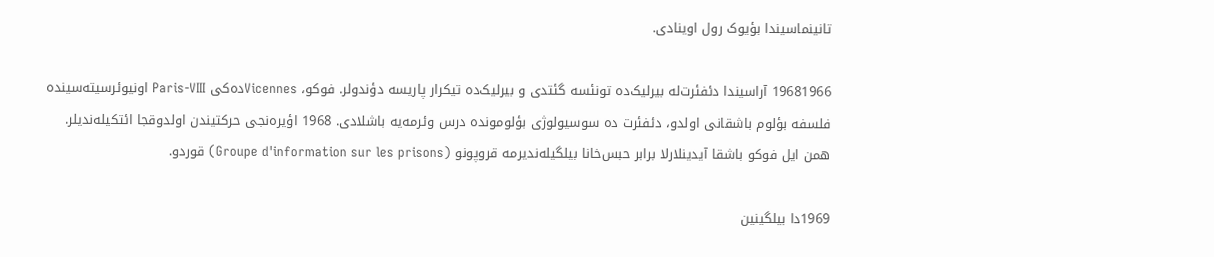تانینماسیندا بؤیوک رول اوینادی.

19681966 آراسیندا دئفئرت‌له بیرلیک‌ده تونئسه گئتدی و بیرلیک‌ده تیکرار پاریسه دؤندولر. فوکو، Vicennesده‌کی Paris-VIII اونیوئرسیته‌سینده فلسفه بؤلوم باشقانی اولدو، دئفئرت ده سوسیولوژی بؤلومونده درس وئرمه‌یه باشلادی. 1968 اؤیره‌نجی حرکتیندن اولدوقجا ائتکیله‌ندیلر. همن ایل فوکو باشقا آیدینلارلا برابر حبس‌خانا بیلگیله‌ندیرمه قروپونو (Groupe d'information sur les prisons) قوردو.

1969دا بیلگینین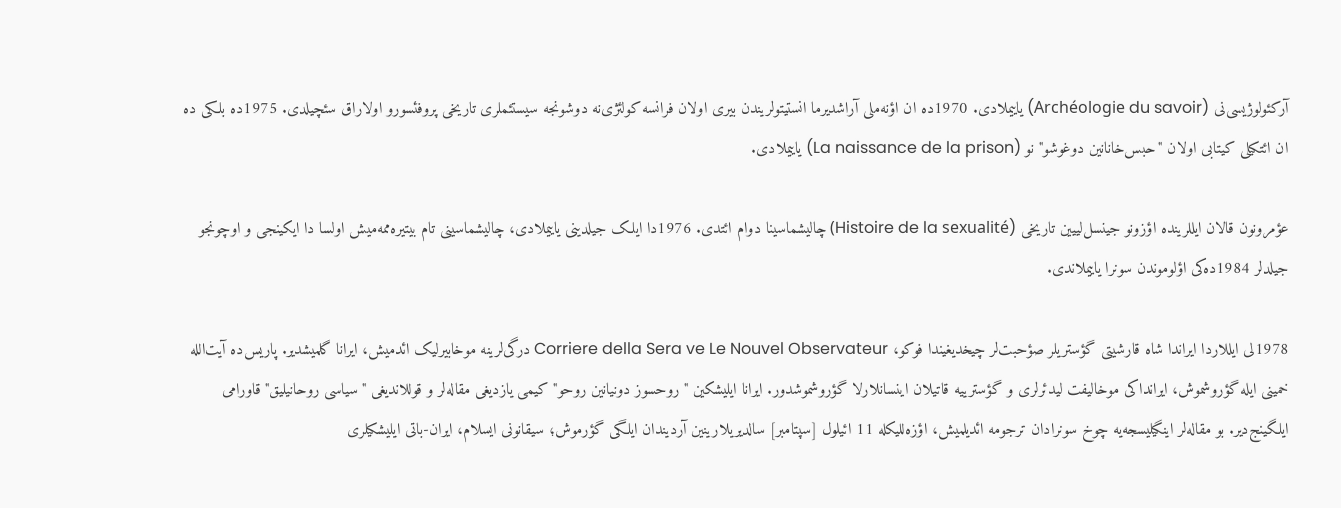آرکئولوژیسی‌نی (Archéologie du savoir) یاییملادی. 1970ده ان اؤنه‌ملی آراشدیرما انستیتولریندن بیری اولان فرانسه کولئژی‌نه دوشونجه سیستئملری تاریخی پروفئسورو اولاراق سئچیلدی. 1975ده بلکی ده ان ائتکیلی کیتابی اولان "حبس‌خانانین دوغوشو"نو (La naissance de la prison) یاییملادی.

عؤمرونون قالان ایللرینده اؤزونو جینسل‌لییین تاریخی (Histoire de la sexualité) چالیشماسینا دوام ائتدی. 1976دا ایلک جیلدینی یاییملادی، چالیشماسینی تام بیتیره‌ممه‌میش اولسا دا ایکینجی و اوچونجو جیلدلر 1984ده‌کی اؤلوموندن سونرا یاییملاندی.

1978لی ایللاردا ایراندا شاه قارشیتی گؤستریلر صؤحبت‌لر چیخدیغیندا فوکو، Corriere della Sera ve Le Nouvel Observateur درگی‌لرینه موخابیرلیک ائدمیش، ایرانا گلمیشدیر. پاریس‌ده آیت‌الله خمینی ایله گؤروشموش، ایرانداکی موخالیفت لیدئرلری و گؤسترییه قاتیلان اینسانلارلا گؤروشموشدور. ایرانا ایلیشکین "روحسوز دونیانین روحو" کیمی یازدیغی مقاله‌لر و قوللاندیغی "سیاسی روحانیلیق" قاورامی ایلگینج‌دیر. بو مقاله‌لر اینگیلیسجه‌یه چوخ سونرادان ترجومه ائدیلمیش، اؤزه‌للیکله 11 ائیلول [سپتامبر] سالدیریلارینین آردیندان ایلگی گؤرموش؛ سیقانونی ایسلام، ایران-باتی ایلیشکیلری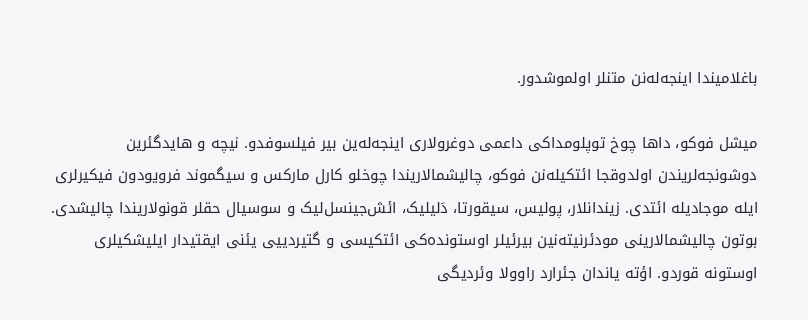باغلامیندا اینجه‌له‌نن متنلر اولموشدور.

میشل فوکو، داها چوخ توپلومداکی داعمی دوغرولاری اینجه‌له‌ین بیر فیلسوفدو. نیچه و هایدگئرین دوشونجه‌لریندن اولدوقجا ائتکیله‌نن فوکو، چالیشمالاریندا چوخلو کارل مارکس و سیگموند فرویودون فیکیرلری ایله موجادیله ائتدی. زیندانلار، پولیس، سیقورتا، دَلیلیک، ائش‌جینسل‌لیک و سوسیال حقلر قونولاریندا چالیشدی. بوتون چالیشمالارینی مودئرنیته‌نین بیرئیلر اوستونده‌کی ائتکیسی و گتیردییی یئنی ایقتیدار ایلیشکیلری اوستونه قوردو. اؤته یاندان جئرارد راوولا وئردیگی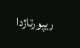ریپورتاژدا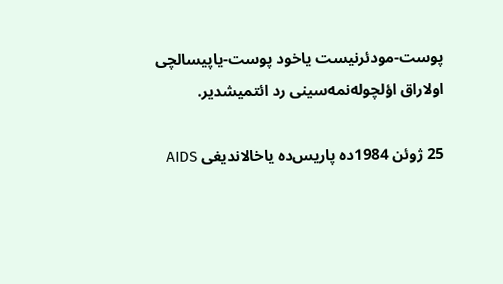پوست-مودئرنیست یاخود پوست-یاپیسالچی اولاراق اؤلچوله‌نمه‌سینی رد ائتمیشدیر.

25 ژوئن 1984ده پاریس‌ده یاخالاندیغی AIDS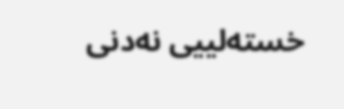خسته‌لییی نه‌دنی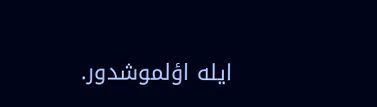ایله اؤلموشدور.